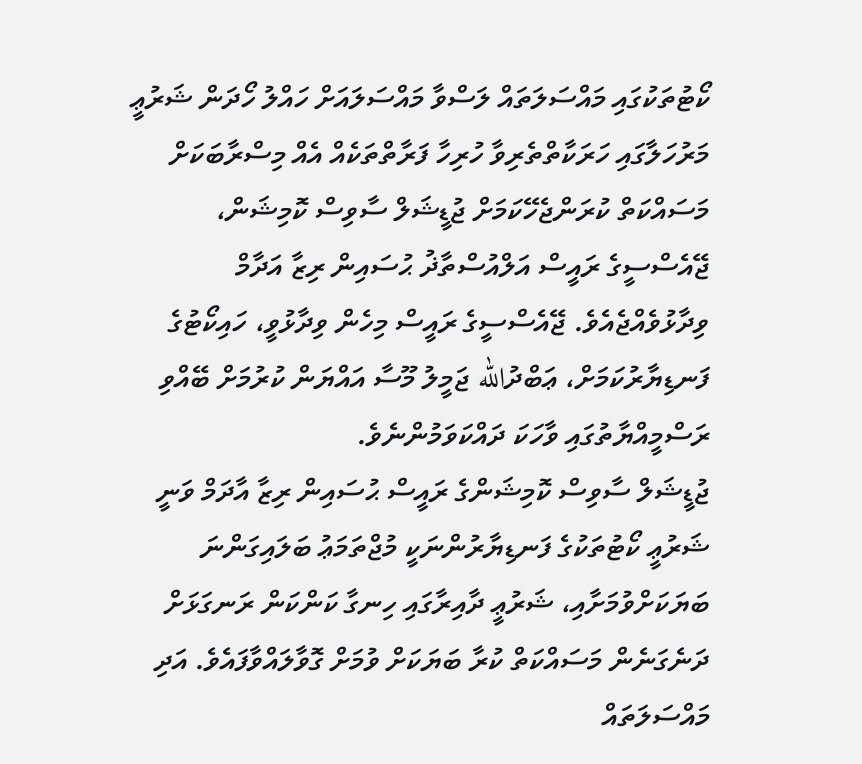ކޯޓުތަކުގައި މައްސަލަތައް ލަސްވާ މައްސަލައަށް ހައްލު ހޯދަން ޝަރުޢީ މަރުހަލާގައި ހަރަކާތްތެރިވާ ހުރިހާ ފަރާތްތަކެއް އެއް މިސްރާބަކަށް މަސައްކަތް ކުރަންޖެހޭކަމަށް ޖުޑީޝަލް ސާވިސް ކޮމިޝަން، ޖޭއެސްސީގެ ރައީސް އަލްއުސްތާޛު ޙުސައިން ރިޒާ އަދާމް ވިދާޅުވެއްޖެއެވެ. ޖޭއެސްސީގެ ރައީސް މިހެން ވިދާޅުވީ، ހައިކޯޓުގެ ފަނޑިޔާރުކަމަށް، ޢަބްދުالله ޖަމީލު މޫސާ އައްޔަން ކުރުމަށް ބޭއްވި ރަސްމީއްޔާތުގައި ވާހަކަ ދައްކަވަމުންނެވެ.
ޖުޑީޝަލް ސާވިސް ކޮމިޝަންގެ ރައީސް ޙުސައިން ރިޒާ އާދަމް ވަނީ ޝަރުޢީ ކޯޓުތަކުގެ ފަނޑިޔާރުންނަކީ މުޖްތަމަޢު ބަލައިގަންނަ ބަޔަކަށްވުމަށާއި، ޝަރުޢީ ދާއިރާގައި ހިނގާ ކަންކަން ރަނގަޅަށް ދަނެގަނެން މަސައްކަތް ކުރާ ބަޔަކަށް ވުމަށް ގޮވާލައްވާފައެވެ. އަދި މައްސަލަތައް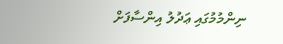ނިންމުމުގައި ޢަދުލު އިންސާފަށް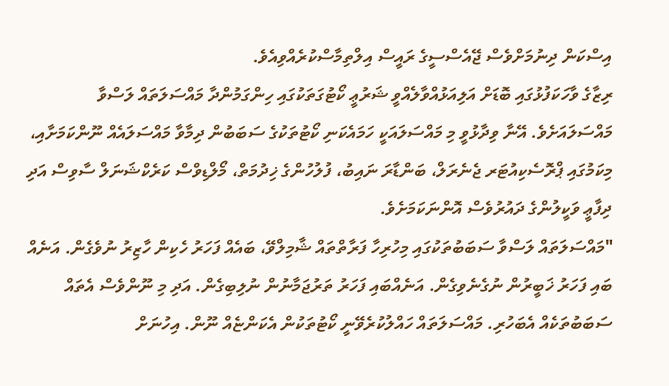އިސްކަން ދިނުމަށްވެސް ޖޭއެސްސީގެ ރައީސް އިލްތިމާސްކުރެއްވިއެވެ.
ރިޒާގެ ވާހަކަފުޅުގައި ބޮޑަށް އަލިއަޅުއްވާލެއްވީ ޝަރުޢީ ކޯޓުގަތަކުގައި ހިންގަމުންދާ މައްސަލަތައް ލަސްވާ މައްސަލައަށެވެ. އޭނާ ވިދާޅުވީ މި މައްސަލައަކީ ހަމައެކަނި ކޯޓުތަކުގެ ސަބަބުން ދިމާވާ މައްސަލައެއް ނޫންކަމަށާއި، މިކަމުގައި ޕްރޮސެކިއުޓަރ ޖެނެރަލް، ބަންޑާރަ ނައިބު، ފުލުހުންގެ ޚިދުމަތް، މޯލްޑިވްސް ކަރެކްޝަނަލް ސާވިސް އަދި ދިފާޢީ ވަކީލުންގެ ދައުރުވެސް އޮންނަކަމަށެވެ.
"މައްސަލަތައް ލަސްވާ ސަބަބުތަކުގައި މިހުރިހާ ފަރާތްތައް ޝާމިލްވޭ، ބައެއް ފަހަރު ހެކިން ހާޒިރު ނުވެގެން. އަނެއް ބައި ފަހަރު ޚަބީރުން ނުގެނެވިގެން. އަނެއްބައި ފަހަރު ތަރުޖަމާނުން ނުލިބިގެން. އަދި މި ނޫންވެސް އެތައް ސަބަބުތަކެއް އެބަހުރި. މައްސަލަތައް ހައްލުކުރެވޭނީ ކޯޓުތަކުން އެކަންޏެއް ނޫން. އިހުނަށް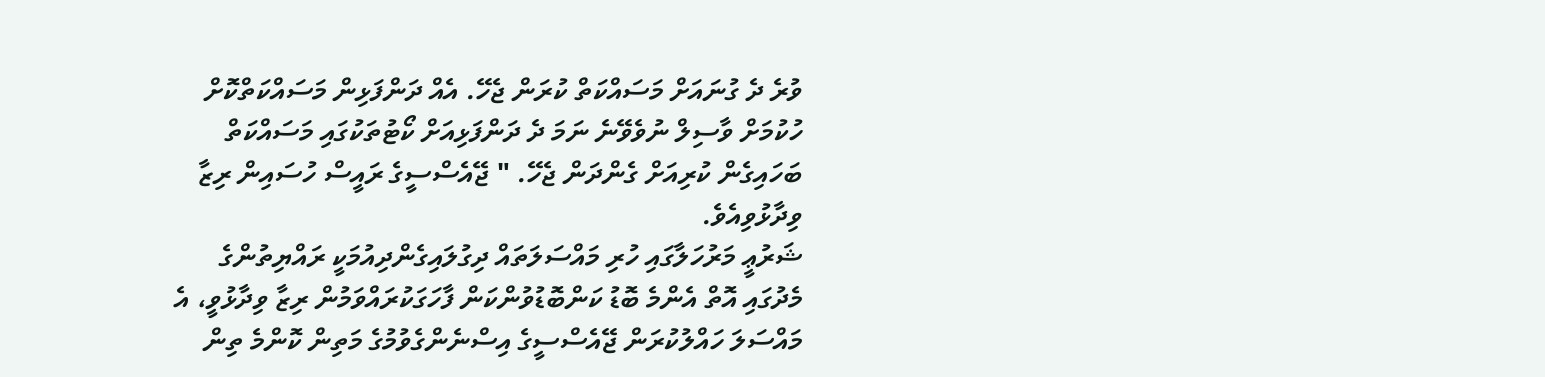ވުރެ ދެ ގުނައަށް މަސައްކަތް ކުރަން ޖެހޭ. އެއް ދަންފަޅިން މަސައްކަތްކޮށް ހުކުމަށް ވާސިލް ނުވެވޭނެ ނަމަ ދެ ދަންފަޅިއަށް ކޯޓުތަކުގައި މަސައްކަތް ބަހައިގެން ކުރިއަށް ގެންދަން ޖެހޭ. " ޖޭއެސްސީގެ ރައީސް ހުސައިން ރިޒާ ވިދާޅުވިއެވެ.
ޝަރުޢީ މަރުހަލާގައި ހުރި މައްސަލަތައް ދިގުލައިގެންދިއުމަކީ ރައްޔިތުންގެ މެދުގައި އޮތް އެންމެ ބޮޑު ކަންބޮޑުވުންކަން ފާހަގަކުރައްވަމުން ރިޒާ ވިދާޅުވީ، އެ މައްސަލަ ހައްލުކުރަން ޖޭއެސްސީގެ އިސްނެންގެވުމުގެ މަތިން ކޮންމެ ތިން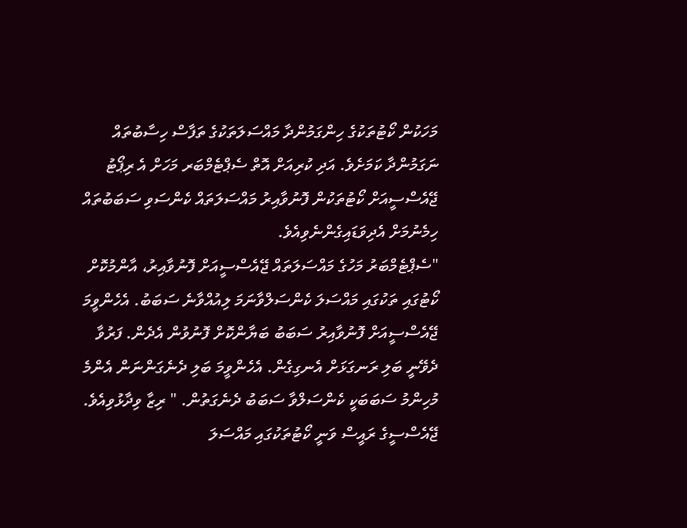މަހަކުން ކޯޓުތަކުގެ ހިންގަމުންދާ މައްސަލަތަކުގެ ތަފާސް ހިސާބުތައް ނަގަމުންދާ ކަމަށެވެ. އަދި ކުރިއަށް އޮތް ސެޕްޓެމްބަރ މަހަށް އެ ރިޕޯޓު ޖޭއެސްސީއަށް ކޯޓުތަކުން ފޮނުވާއިރު މައްސަލަތައް ކެންސަވި ސަބަބުތައް ހިމެނުމަށް އެދިވަޑައިގެންނެވިއެވެ.
"ސެޕްޓެމްބަރު މަހުގެ މައްސަލަތައް ޖޭއެސްސީއަށް ފޮނުވާއިރު، އާންމުކޮށް ކޯޓުގައި ތަކުގައި މައްސަލަ ކެންސަލްވާނަމަ ލިއުއްވާނެ ސަބަބު. އެހެންވީމަ ޖޭއެސްސީއަށް ފޮނުވާއިރު ސަބަބު ބަޔާންކޮށް ފޮނުވުން އެދެން. ފަރުވާ ދެވޭނީ ބަލި ރަނގަޅަށް އެނގިގެން. އެހެންވީމަ ބަލި ދެނެގަންނަން އެންމެ މުހިންމު ސަބަބަކީ ކެންސަލްވާ ސަބަބު ދެނެގަތުން. " ރިޒާ ވިދާޅުވިއެވެ.
ޖޭއެސްސީގެ ރައީސް ވަނީ ކޯޓުތަކުގައި މައްސަލަ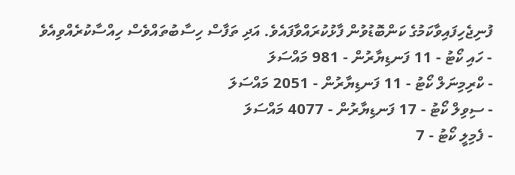ފުނިޖެހިފައިވާކަމުގެ ކަންބޮޑުވުން ފާޅުކުރައްވާފައެވެ. އަދި ތަފާސް ހިސާބުތައްވެސް ހިއްސާކުރެއްވިއެވެ
- ހައި ކޯޓު - 11 ފަނޑިޔާރުން - 981 މައްސަލަ
- ކްރިމިނަލް ކޯޓު - 11 ފަނޑިޔާރުން - 2051 މައްސަލަ
- ސިވިލް ކޯޓު - 17 ފަނޑިޔާރުން - 4077 މައްސަލަ
- ފެމިލީ ކޯޓު - 7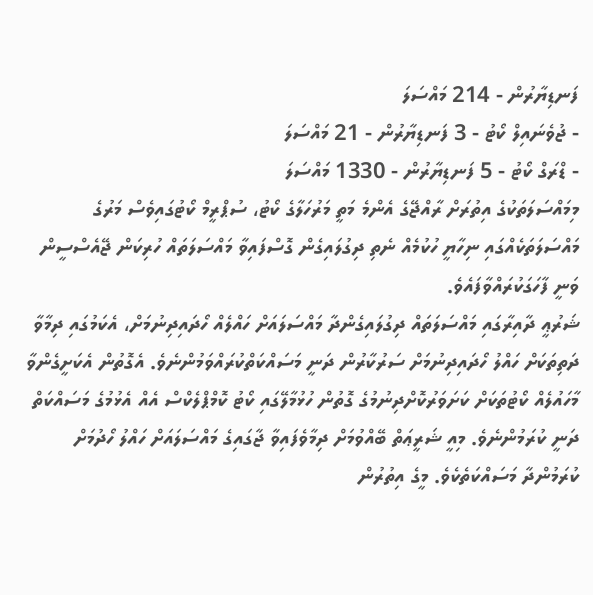ފަނޑިޔާރުން - 214 މައްސަލަ
- ޖުވެނައިލް ކޯޓު - 3 ފަނޑިޔާރުން - 21 މައްސަލަ
- ޑްރަގް ކޯޓު - 5 ފަނޑިޔާރުން - 1330 މައްސަލަ
މިމައްސަލަތަކުގެ އިތުރަށް ރާއްޖޭގެ އެންމެ މަތީ މަރުހަލާގެ ކޯޓު، ސުޕްރީމް ކޯޓުގައިވެސް މަރުގެ މައްސަލަތަކެއްގައި ނިހާޔީ ހުކުމެއް ނެތި ދިގުލައިގެން ގޮސްފައިވާ މައްސަލަތައް ހުރިކަން ޖޭއެސްސީން ވަނީ ފާހަގަކުރައްވާފައެވެ.
ޝަރުޢީ ދާއިރާގައި މައްސަލަތައް ދިގުލައިގެންދާ މައްސަލައަށް ހައްލެއް ހޯދައިދިނުމަށް، އެކަމުގައި ދިމާވާ ދަތިތަކަށް ހައްލު ހޯދައިދިނުމަށް ސަރުކާރުން ދަނީ މަސައްކަތްކުރައްވަމުންނެވެ. އެގޮތުން އެކަށީގެންވާ މާހައުލެއް ކޯޓުތަކަށް ކަށަވަރުކޮށްދިނުމުގެ ގޮތުން ހުޅުމާލޭގައި ކޯޓު ކޮމްޕްލެކްސް އެއް އެޅުމުގެ މަސައްކަތް ދަނީ ކުރަމުންނެވެ. މިއީ ޝަރީޢަތް ބޭއްވުމަށް ދިމާވެފައިވާ ޖާގައިގެ މައްސަލައަށް ހައްލު ހޯދުމަށް ކުރަމުންދާ މަސައްކަތެކެވެ. މީގެ އިތުރުން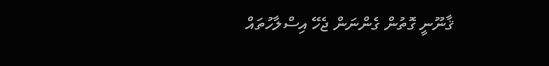ޤާނޫނީ ގޮތުން ގެންނަން ޖެހޭ އިސްލާހުތައް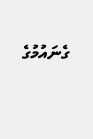ގެނައުމުގެ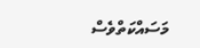މަސައްކަތްވެސް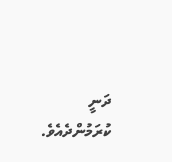ދަނީ ކުރަމުންދެއެވެ.